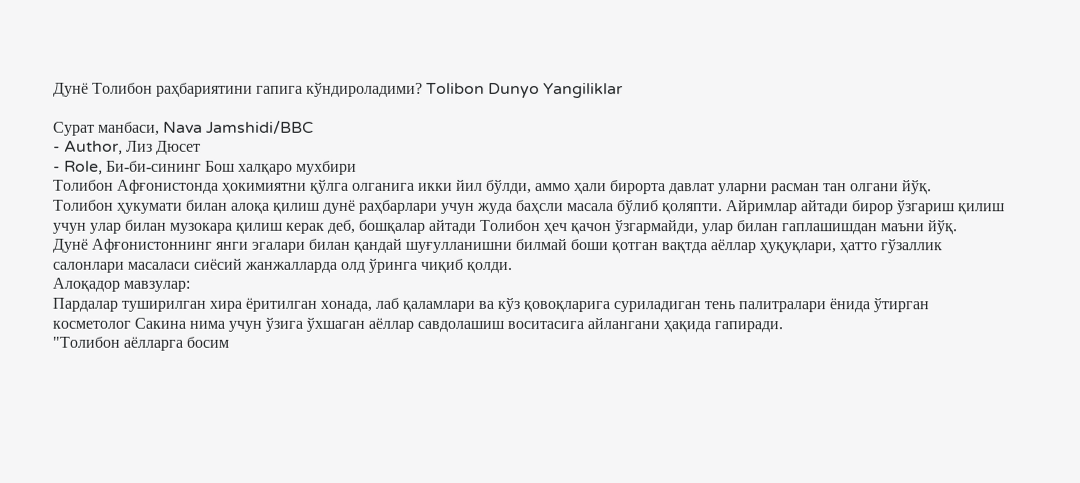Дунё Толибон раҳбариятини гапига кўндироладими? Tolibon Dunyo Yangiliklar

Сурат манбаси, Nava Jamshidi/BBC
- Author, Лиз Дюсет
- Role, Би-би-сининг Бош халқаро мухбири
Толибон Афғонистонда ҳокимиятни қўлга олганига икки йил бўлди, аммо ҳали бирорта давлат уларни расман тан олгани йўқ.
Толибон ҳукумати билан алоқа қилиш дунё раҳбарлари учун жуда баҳсли масала бўлиб қоляпти. Айримлар айтади бирор ўзгариш қилиш учун улар билан музокара қилиш керак деб, бошқалар айтади Толибон ҳеч қачон ўзгармайди, улар билан гаплашишдан маъни йўқ.
Дунё Афғонистоннинг янги эгалари билан қандай шуғулланишни билмай боши қотган вақтда аёллар ҳуқуқлари, ҳатто гўзаллик салонлари масаласи сиёсий жанжалларда олд ўринга чиқиб қолди.
Алоқадор мавзулар:
Пардалар туширилган хира ёритилган хонада, лаб қаламлари ва кўз қовоқларига суриладиган тень палитралари ёнида ўтирган косметолог Сакина нима учун ўзига ўхшаган аёллар савдолашиш воситасига айлангани ҳақида гапиради.
"Толибон аёлларга босим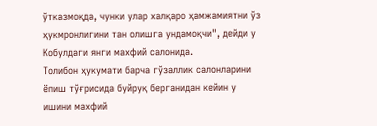ўтказмоқда, чунки улар халқаро ҳамжамиятни ўз ҳукмронлигини тан олишга ундамоқчи", дейди у Кобулдаги янги махфий салонида.
Толибон ҳукумати барча гўзаллик салонларини ёпиш тўғрисида буйруқ берганидан кейин у ишини махфий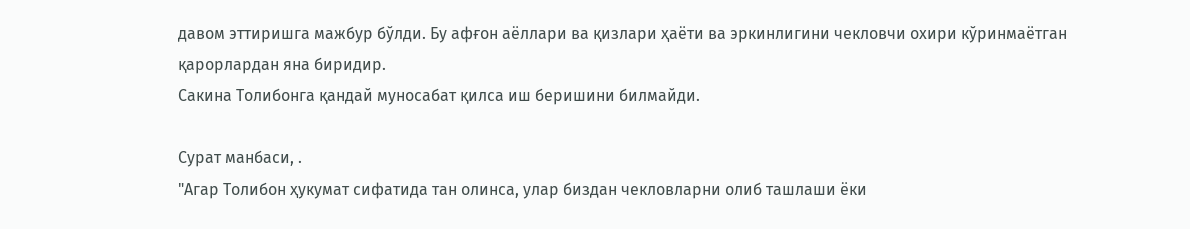давом эттиришга мажбур бўлди. Бу афғон аёллари ва қизлари ҳаёти ва эркинлигини чекловчи охири кўринмаётган қарорлардан яна биридир.
Сакина Толибонга қандай муносабат қилса иш беришини билмайди.

Сурат манбаси, .
"Агар Толибон ҳукумат сифатида тан олинса, улар биздан чекловларни олиб ташлаши ёки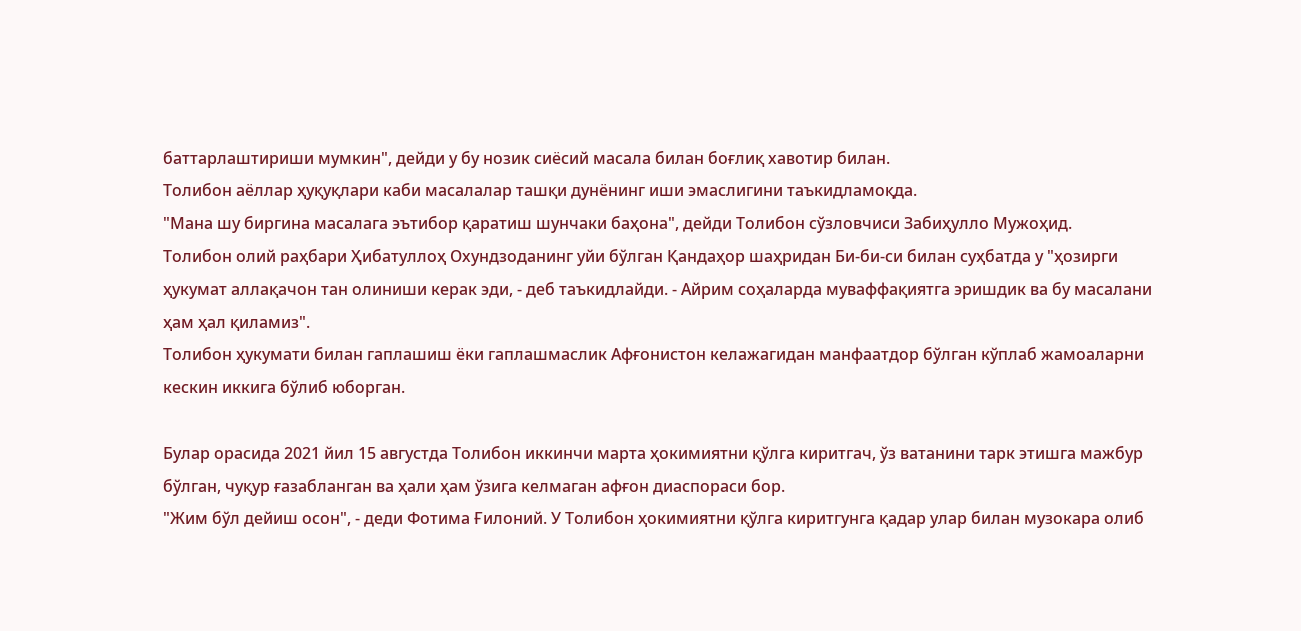баттарлаштириши мумкин", дейди у бу нозик сиёсий масала билан боғлиқ хавотир билан.
Толибон аёллар ҳуқуқлари каби масалалар ташқи дунёнинг иши эмаслигини таъкидламоқда.
"Мана шу биргина масалага эътибор қаратиш шунчаки баҳона", дейди Толибон сўзловчиси Забиҳулло Мужоҳид.
Толибон олий раҳбари Ҳибатуллоҳ Охундзоданинг уйи бўлган Қандаҳор шаҳридан Би-би-си билан суҳбатда у "ҳозирги ҳукумат аллақачон тан олиниши керак эди, - деб таъкидлайди. - Айрим соҳаларда муваффақиятга эришдик ва бу масалани ҳам ҳал қиламиз".
Толибон ҳукумати билан гаплашиш ёки гаплашмаслик Афғонистон келажагидан манфаатдор бўлган кўплаб жамоаларни кескин иккига бўлиб юборган.

Булар орасида 2021 йил 15 августда Толибон иккинчи марта ҳокимиятни қўлга киритгач, ўз ватанини тарк этишга мажбур бўлган, чуқур ғазабланган ва ҳали ҳам ўзига келмаган афғон диаспораси бор.
"Жим бўл дейиш осон", - деди Фотима Ғилоний. У Толибон ҳокимиятни қўлга киритгунга қадар улар билан музокара олиб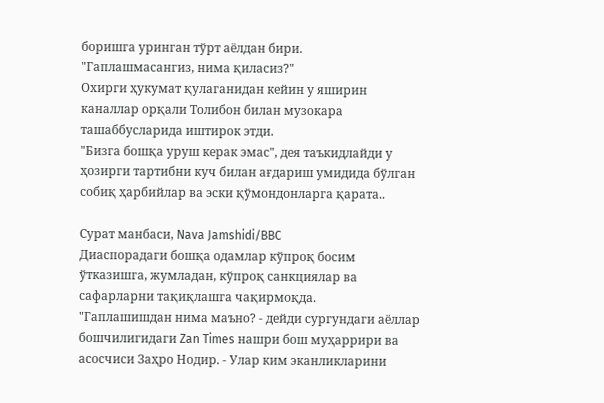боришга уринган тўрт аёлдан бири.
"Гаплашмасангиз, нима қиласиз?"
Охирги ҳукумат қулаганидан кейин у яширин каналлар орқали Толибон билан музокара ташаббусларида иштирок этди.
"Бизга бошқа уруш керак эмас", дея таъкидлайди у ҳозирги тартибни куч билан ағдариш умидида бўлган собиқ ҳарбийлар ва эски қўмондонларга қарата..

Сурат манбаси, Nava Jamshidi/BBC
Диаспорадаги бошқа одамлар кўпроқ босим ўтказишга, жумладан, кўпроқ санкциялар ва сафарларни тақиқлашга чақирмоқда.
"Гаплашишдан нима маъно? - дейди сургундаги аёллар бошчилигидаги Zan Times нашри бош муҳаррири ва асосчиси Заҳро Нодир. - Улар ким эканликларини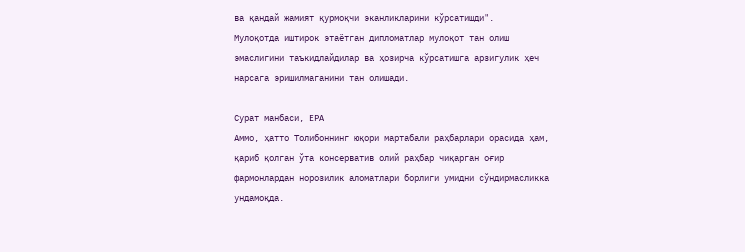ва қандай жамият қурмоқчи эканликларини кўрсатишди".
Мулоқотда иштирок этаётган дипломатлар мулоқот тан олиш эмаслигини таъкидлайдилар ва ҳозирча кўрсатишга арзигулик ҳеч нарсага эришилмаганини тан олишади.

Сурат манбаси, EPA
Аммо, ҳатто Толибоннинг юқори мартабали раҳбарлари орасида ҳам, қариб қолган ўта консерватив олий раҳбар чиқарган оғир фармонлардан норозилик аломатлари борлиги умидни сўндирмасликка ундамоқда.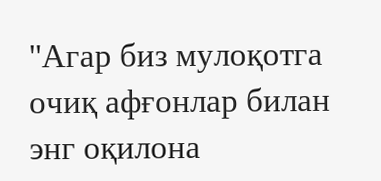"Агар биз мулоқотга очиқ афғонлар билан энг оқилона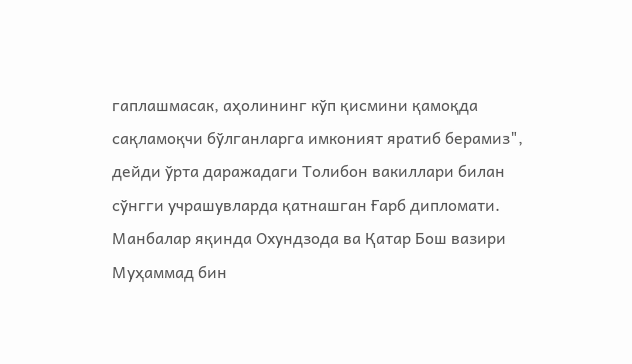гаплашмасак, аҳолининг кўп қисмини қамоқда сақламоқчи бўлганларга имконият яратиб берамиз", дейди ўрта даражадаги Толибон вакиллари билан сўнгги учрашувларда қатнашган Ғарб дипломати.
Манбалар яқинда Охундзода ва Қатар Бош вазири Муҳаммад бин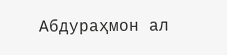Абдураҳмон ал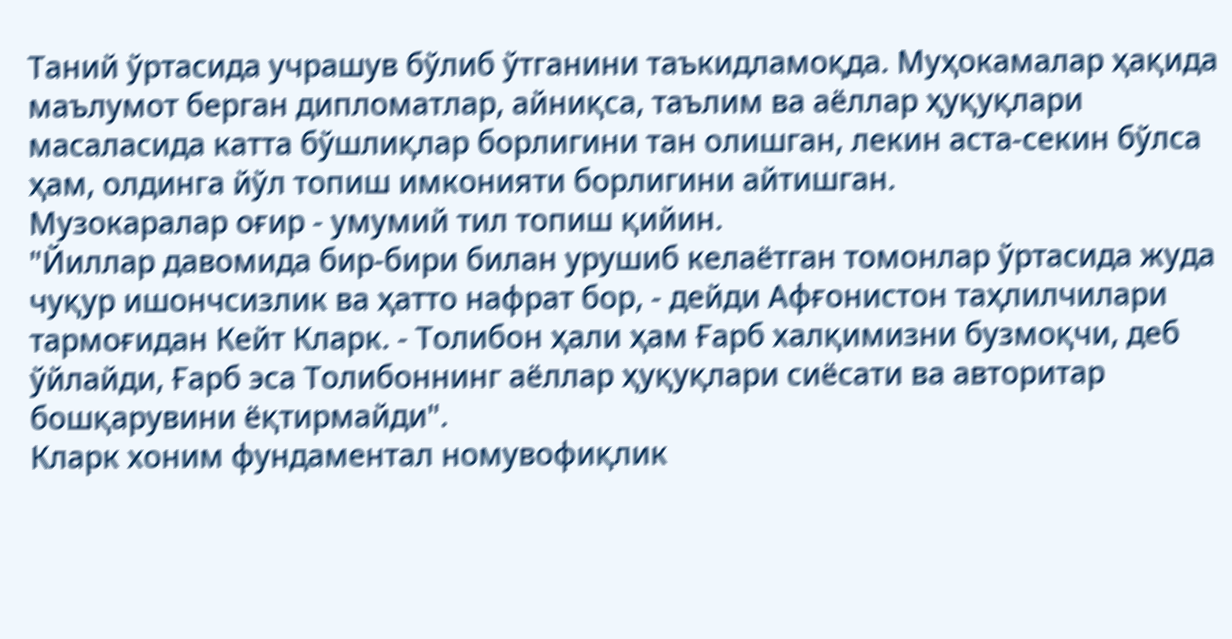Таний ўртасида учрашув бўлиб ўтганини таъкидламоқда. Муҳокамалар ҳақида маълумот берган дипломатлар, айниқса, таълим ва аёллар ҳуқуқлари масаласида катта бўшлиқлар борлигини тан олишган, лекин аста-секин бўлса ҳам, олдинга йўл топиш имконияти борлигини айтишган.
Музокаралар оғир - умумий тил топиш қийин.
"Йиллар давомида бир-бири билан урушиб келаётган томонлар ўртасида жуда чуқур ишончсизлик ва ҳатто нафрат бор, - дейди Афғонистон таҳлилчилари тармоғидан Кейт Кларк. - Толибон ҳали ҳам Ғарб халқимизни бузмоқчи, деб ўйлайди, Ғарб эса Толибоннинг аёллар ҳуқуқлари сиёсати ва авторитар бошқарувини ёқтирмайди".
Кларк хоним фундаментал номувофиқлик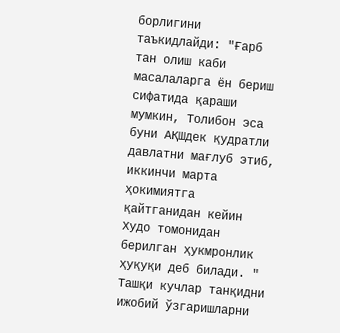борлигини таъкидлайди: "Ғарб тан олиш каби масалаларга ён бериш сифатида қараши мумкин, Толибон эса буни АҚШдек қудратли давлатни мағлуб этиб, иккинчи марта ҳокимиятга қайтганидан кейин Худо томонидан берилган ҳукмронлик ҳуқуқи деб билади. "
Ташқи кучлар танқидни ижобий ўзгаришларни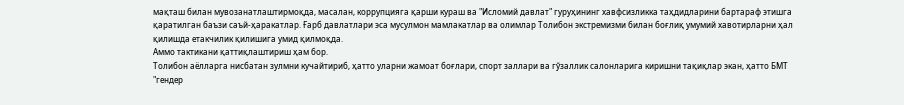мақташ билан мувозанатлаштирмоқда, масалан, коррупцияга қарши кураш ва "Исломий давлат" гуруҳининг хавфсизликка таҳдидларини бартараф этишга қаратилган баъзи саъй-ҳаракатлар. Ғарб давлатлари эса мусулмон мамлакатлар ва олимлар Толибон экстремизми билан боғлиқ умумий хавотирларни ҳал қилишда етакчилик қилишига умид қилмоқда.
Аммо тактикани қаттиқлаштириш ҳам бор.
Толибон аёлларга нисбатан зулмни кучайтириб, ҳатто уларни жамоат боғлари, спорт заллари ва гўзаллик салонларига киришни тақиқлар экан, ҳатто БМТ "гендер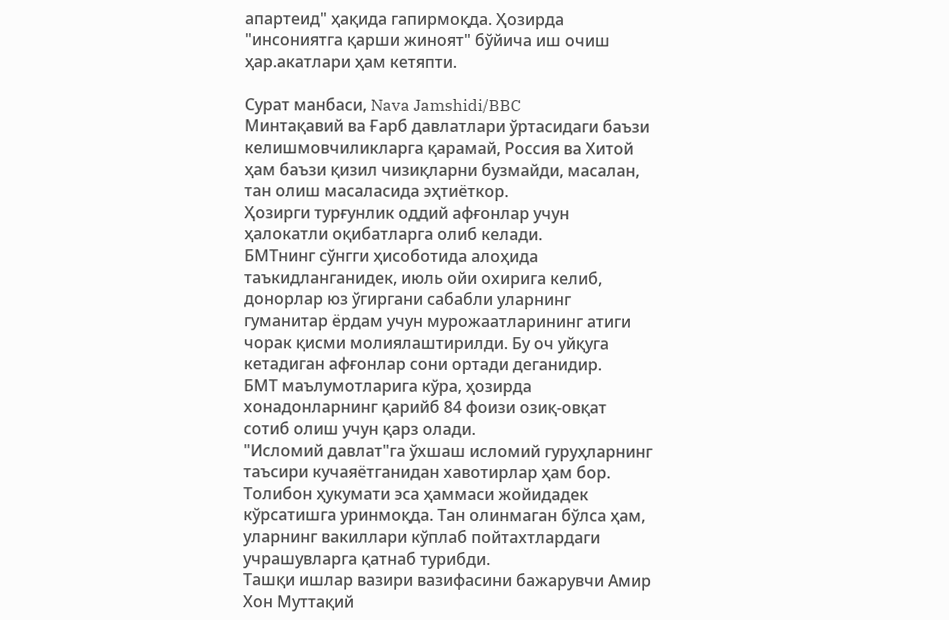апартеид" ҳақида гапирмоқда. Ҳозирда "инсониятга қарши жиноят" бўйича иш очиш ҳар.акатлари ҳам кетяпти.

Сурат манбаси, Nava Jamshidi/BBC
Минтақавий ва Ғарб давлатлари ўртасидаги баъзи келишмовчиликларга қарамай, Россия ва Хитой ҳам баъзи қизил чизиқларни бузмайди, масалан, тан олиш масаласида эҳтиёткор.
Ҳозирги турғунлик оддий афғонлар учун ҳалокатли оқибатларга олиб келади.
БМТнинг сўнгги ҳисоботида алоҳида таъкидланганидек, июль ойи охирига келиб, донорлар юз ўгиргани сабабли уларнинг гуманитар ёрдам учун мурожаатларининг атиги чорак қисми молиялаштирилди. Бу оч уйқуга кетадиган афғонлар сони ортади деганидир.
БМТ маълумотларига кўра, ҳозирда хонадонларнинг қарийб 84 фоизи озиқ-овқат сотиб олиш учун қарз олади.
"Исломий давлат"га ўхшаш исломий гуруҳларнинг таъсири кучаяётганидан хавотирлар ҳам бор.
Толибон ҳукумати эса ҳаммаси жойидадек кўрсатишга уринмоқда. Тан олинмаган бўлса ҳам, уларнинг вакиллари кўплаб пойтахтлардаги учрашувларга қатнаб турибди.
Ташқи ишлар вазири вазифасини бажарувчи Амир Хон Муттақий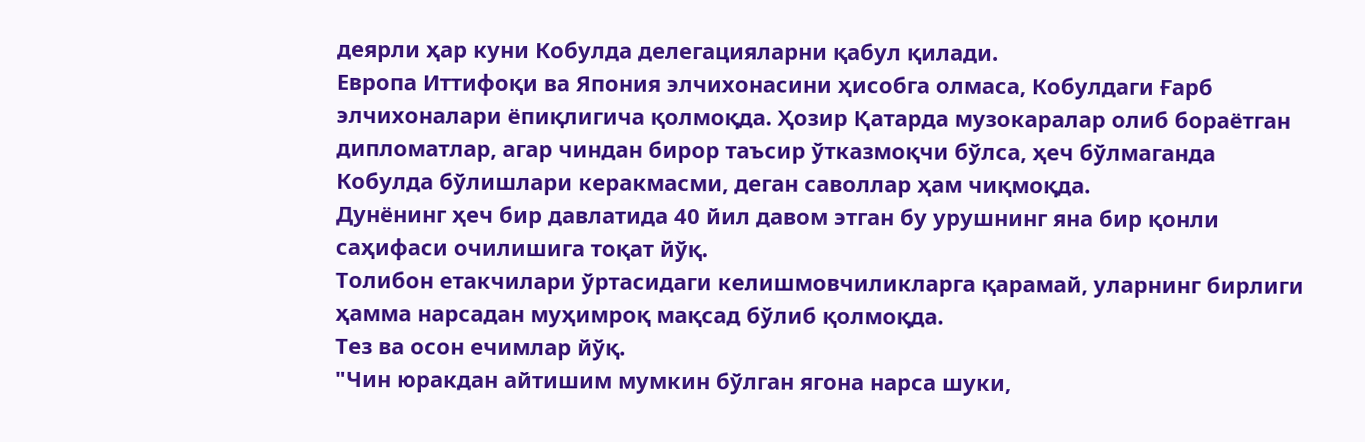деярли ҳар куни Кобулда делегацияларни қабул қилади.
Европа Иттифоқи ва Япония элчихонасини ҳисобга олмаса, Кобулдаги Ғарб элчихоналари ёпиқлигича қолмоқда. Ҳозир Қатарда музокаралар олиб бораётган дипломатлар, агар чиндан бирор таъсир ўтказмоқчи бўлса, ҳеч бўлмаганда Кобулда бўлишлари керакмасми, деган саволлар ҳам чиқмоқда.
Дунёнинг ҳеч бир давлатида 40 йил давом этган бу урушнинг яна бир қонли саҳифаси очилишига тоқат йўқ.
Толибон етакчилари ўртасидаги келишмовчиликларга қарамай, уларнинг бирлиги ҳамма нарсадан муҳимроқ мақсад бўлиб қолмоқда.
Тез ва осон ечимлар йўқ.
"Чин юракдан айтишим мумкин бўлган ягона нарса шуки,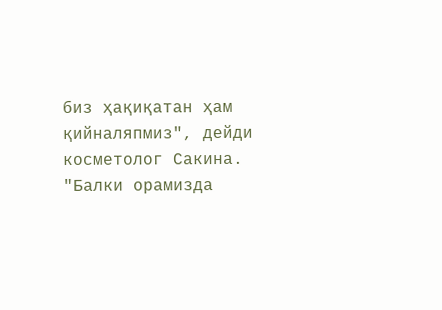биз ҳақиқатан ҳам қийналяпмиз", дейди косметолог Сакина.
"Балки орамизда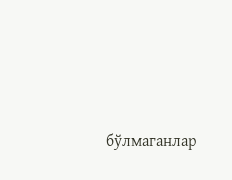бўлмаганлар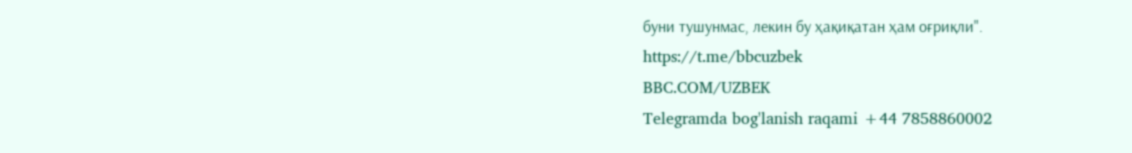буни тушунмас, лекин бу ҳақиқатан ҳам оғриқли".
https://t.me/bbcuzbek
BBC.COM/UZBEK
Telegramda bog'lanish raqami +44 7858860002